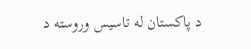د پاکستان له تاسیس وروسته د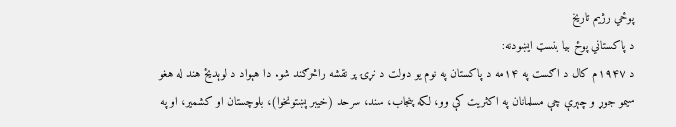پوځي رژیم تاریخ
د پاکستاني پوځ بیا بنسټ ایښودنه:
د ۱۹۴۷م کال د اګست په ۱۴مه د پاکستان په نوم یو دولت د نړۍ پر نقشه راڅرګند شو. دا هېواد د لوېدیځ هند له هغو سیمو جوړ و چېرې چې مسلمانان په اکثریت کې وو، لکه پنجاب، سند، سرحد (خیبر پښتونخوا)، بلوچستان او کشمیر، او په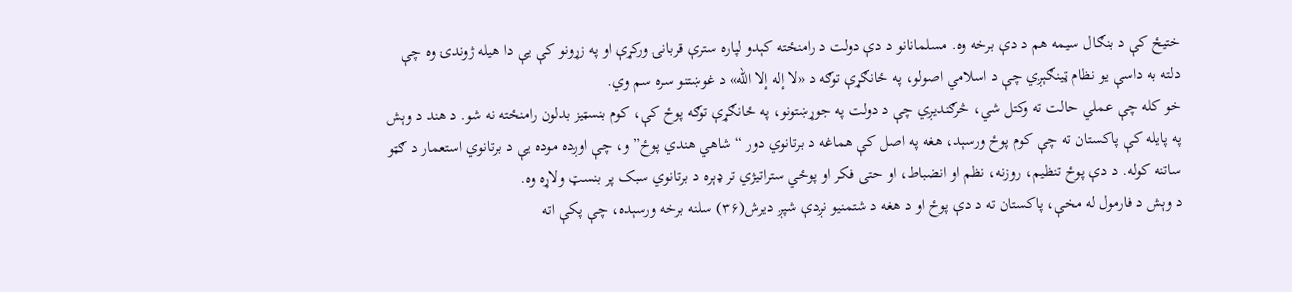ختیځ کې د بنګال سیمه هم د دې برخه وه. مسلمانانو د دې دولت د رامنځته کېدو لپاره سترې قربانۍ ورکړې او په زړونو کې یې دا هیله ژوندۍ وه چې دلته به داسې یو نظام ټینګېږي چې د اسلامي اصولو، په ځانګړې توګه د «لا إله إلا الله» د غوښتنو سره سم وي.
خو کله چې عملي حالت ته وکتل شي، څرګندیږي چې د دولت په جوړښتونو، په ځانګړې توګه پوځ کې، کوم بنسټیز بدلون رامنځته نه شو. د هند د وېش په پایله کې پاکستان ته چې کوم پوځ ورسېد، هغه په اصل کې هماغه د برتانوي دور “شاهي هندي پوځ” و، چې اوږده موده یې د برتانوي استعمار د ګټو ساتنه کوله. د دې پوځ تنظیم، روزنه، نظم او انضباط، او حتی فکر او پوځي ستراتیژي تر ډېره د برتانوي سبک پر بنسټ ولاړه وه.
د وېش د فارمول له مخې، پاکستان ته د دې پوځ او د هغه د شتمنیو نږدې شپږ دیرش(۳۶) سلنه برخه ورسېده، چې پکې اته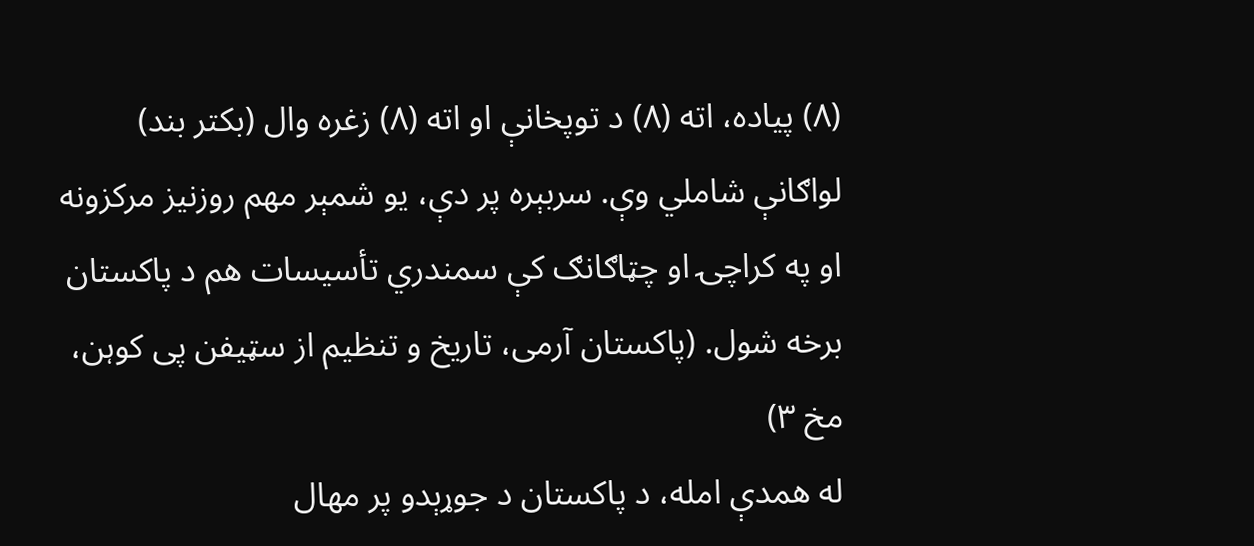(۸) پیاده، اته (۸) د توپخانې او اته (۸) زغره وال (بکتر بند) لواګانې شاملي وې. سربېره پر دې، یو شمېر مهم روزنیز مرکزونه او په کراچۍ او چټاګانګ کې سمندري تأسیسات هم د پاکستان برخه شول. (پاکستان آرمی، تاریخ و تنظیم از سټیفن پی کوہن، مخ ۳)
له همدې امله، د پاکستان د جوړېدو پر مهال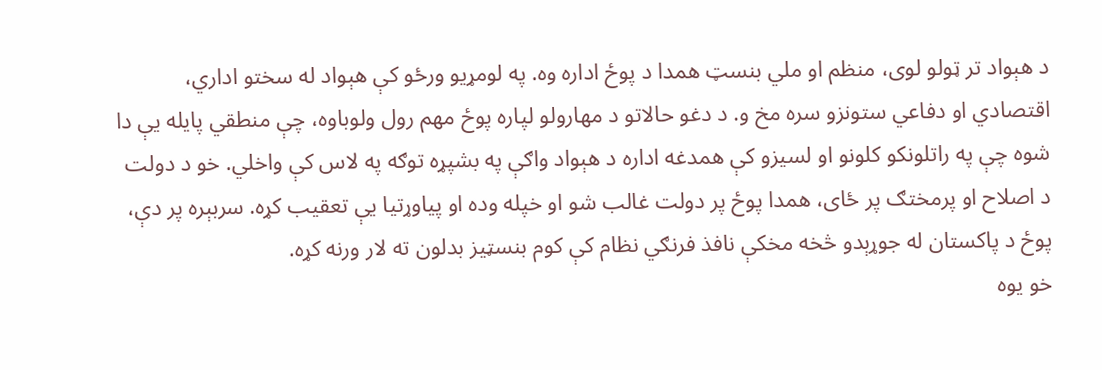د هېواد تر ټولو لوی، منظم او ملي بنسټ همدا د پوځ اداره وه. په لومړیو ورځو کې هېواد له سختو اداري، اقتصادي او دفاعي ستونزو سره مخ و. د دغو حالاتو د مهارولو لپاره پوځ مهم رول ولوباوه، چې منطقي پایله یې دا شوه چې په راتلونکو کلونو او لسیزو کې همدغه اداره د هېواد واګې په بشپړه توګه په لاس کې واخلي. خو د دولت د اصلاح او پرمختګ پر ځای، همدا پوځ پر دولت غالب شو او خپله وده او پیاوړتیا یې تعقیب کړه. سربېره پر دې، پوځ د پاکستان له جوړېدو څخه مخکې نافذ فرنګي نظام کې کوم بنسټیز بدلون ته لار ورنه کړه.
خو یوه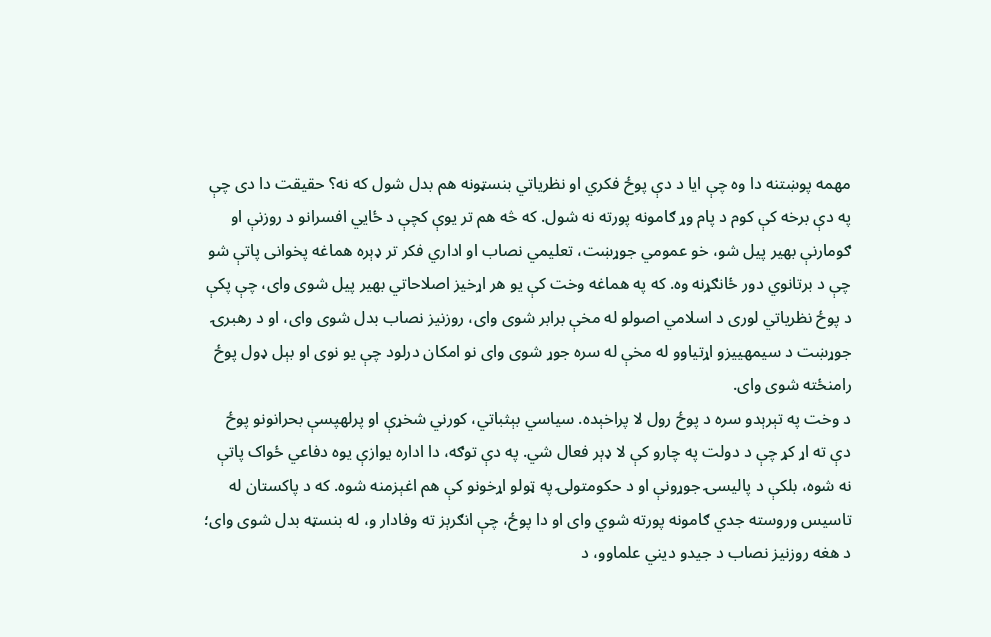مهمه پوښتنه دا وه چې ایا د دې پوځ فکري او نظریاتي بنسټونه هم بدل شول که نه؟ حقیقت دا دی چې په دې برخه کې کوم د پام وړ ګامونه پورته نه شول. که څه هم تر یوې کچې د ځايي افسرانو د روزنې او ګومارنې بهیر پیل شو، خو عمومي جوړښت، تعلیمي نصاب او اداري فکر تر ډېره هماغه پخوانی پاتې شو چې د برتانوي دور ځانګړنه وه. که په هماغه وخت کې یو هر اړخیز اصلاحاتي بهیر پیل شوی وای، چې پکې د پوځ نظریاتي لوری د اسلامي اصولو له مخې برابر شوی وای، روزنیز نصاب بدل شوی وای، او د رهبرۍ جوړښت د سیمهییزو اړتیاوو له مخې له سره جوړ شوی وای نو امکان درلود چې یو نوی او بېل ډول پوځ رامنځته شوی وای.
د وخت په تېرېدو سره د پوځ رول لا پراخېده. سیاسي بېثباتي، کورني شخړې او پرلهپسې بحرانونو پوځ دې ته اړ کړ چې د دولت په چارو کې لا ډېر فعال شي. په دې توګه، دا اداره یوازې یوه دفاعي ځواک پاتې نه شوه، بلکې د پالیسۍ جوړونې او د حکومتولۍ په ټولو اړخونو کې هم اغېزمنه شوه. که د پاکستان له تاسیس وروسته جدي ګامونه پورته شوي وای او دا پوځ، چې انګرېز ته وفادار و، له بنسټه بدل شوی وای؛ د هغه روزنیز نصاب د جیدو دیني علماوو، د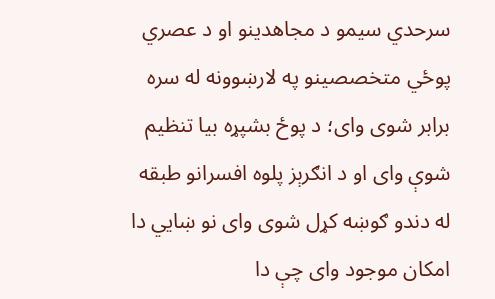سرحدي سیمو د مجاهدینو او د عصري پوځي متخصصینو په لارښوونه له سره برابر شوی وای؛ د پوځ بشپړه بیا تنظیم شوې وای او د انګرېز پلوه افسرانو طبقه له دندو ګوښه کړل شوی وای نو ښایي دا امکان موجود وای چې دا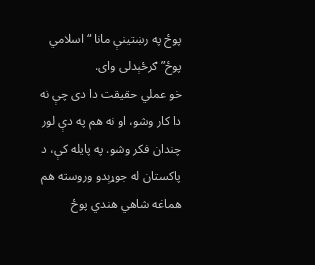پوځ په رښتینې مانا “اسلامي پوځ” ګرځېدلی وای.
خو عملي حقیقت دا دی چې نه دا کار وشو، او نه هم په دې لور چندان فکر وشو. په پایله کې، د پاکستان له جوړېدو وروسته هم هماغه شاهي هندي پوځ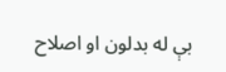بې له بدلون او اصلاح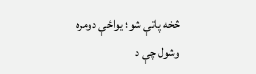څخه پاتې شو؛ یواځې دومره وشول چې د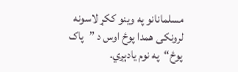مسلمانانو په وینو ککړ لاسونه لرونکی همدا پوځ اوس د ”پاک پوځ“په نوم یادېږي.